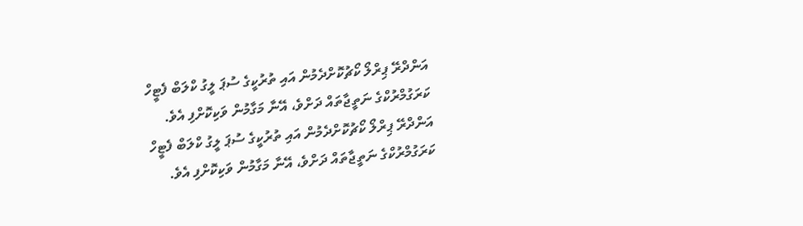އަންދްރޭ ޕިރްލޯ ކޯޗުކޮށްދެމުން އައި ތުރުކީގެ ސުޕަ ލީގު ކްލަބް ފެޓީހް ކަރަގުމްރުކްގެ ނަތީޖާތައް ދަށްވެ، އޭނާ މަގާމުން ވަކިކޮށްފި އެވެ.
އަންދްރޭ ޕިރްލޯ ކޯޗުކޮށްދެމުން އައި ތުރުކީގެ ސުޕަ ލީގު ކްލަބް ފެޓީހް ކަރަގުމްރުކްގެ ނަތީޖާތައް ދަށްވެ، އޭނާ މަގާމުން ވަކިކޮށްފި އެވެ.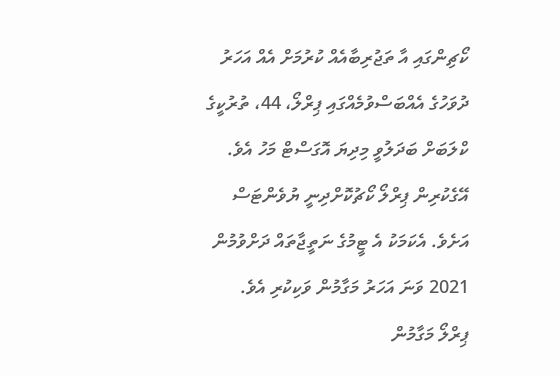ކޯޗިންގައި އާ ތަޖުރިބާއެއް ކުރުމަށް އެއް އަހަރު ދުވަހުގެ އެއްބަސްވުމެއްގައި ޕިރްލޯ، 44، ތުރުކީގެ ކްލަބަށް ބަދަލުވީ މިދިޔަ އޮގަސްޓް މަހު އެވެ. އޭގެކުރިން ޕިރްލޯ ކޯޗުކޮށްދިނީ ޔުވެންޓަސް އަށެވެ. އެކަމަކު އެ ޓީމުގެ ނަތީޖާތައް ދަށްވުމުން 2021 ވަނަ އަހަރު މަގާމުން ވަކިކުރި އެވެ.
ޕިރްލޯ މަގާމުން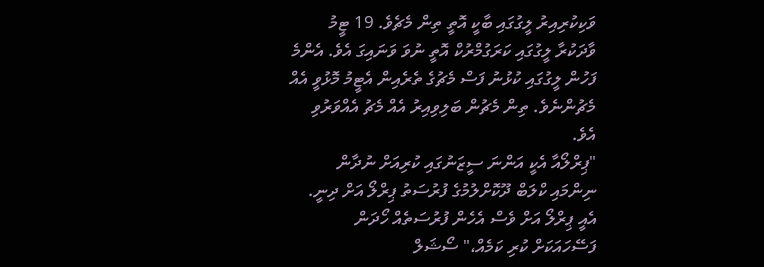ވަކިކުރިއިރު ލީގުގައި ބާކީ އޮތީ ތިން މެޗެވެ. 19 ޓީމު ވާދަކުރާ ލީގުގައި ކަރަގުމްރުކް އޮތީ ނުވަ ވަނައިގަ އެވެ. އެންމެ ފަހުން ލީގުގައި ކުޅުނު ފަސް މެޗުގެ ތެރެއިން އެޓީމު މޮޅުވީ އެއް މެޗުންނެވެ. ތިން މެޗުން ބަލިވިއިރު އެއް މެޗު އެއްވަރުވި އެވެ.
"ޕިރްލޯއާ އެކީ އަންނަ ސީޒަނުގައި ކުރިއަށް ނުދާން ނިންމައި ކްލަބް ދޫކޮށްލުމުގެ ފުރުސަތު ޕިރްލޯ އަށް ދިނީ. އެއީ ޕިރްލޯ އަށް ވެސް އެހެން ފުރުސަތެއް ހޯދަން ފަސޭހައަކަށް ކުރި ކަމެއް،" ސޯޝަލް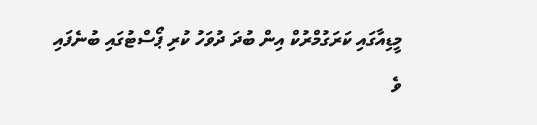މީޑިއާގައި ކަރަގުމްރުކް އިން ބުދަ ދުވަހު ކުރި ޕޯސްޓުގައި ބުނެފައި ވެ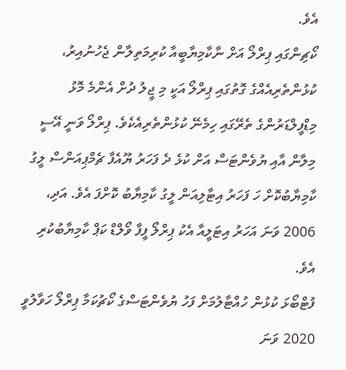އެވެ.
ކޯޗިންގައި ޕިރްލޯ އަށް ނާކާމިޔާބީއާ ކުރިމަތިލާން ޖެހުނުއިރު، ކުޅުންތެރިއެއްގެ ގޮތުގައި ޕިރްލޯ އަކީ މި ޖީލު ދުށް އެންމެ މޮޅު މިޑްފީލްޑަރުންގެ ތެރޭގައި ހިމެނޭ ކުޅުންތެރިއެކެވެ. ޕިރްލޯ ވަނީ އޭސީ މިލާން އާއި ޔުވެންޓަސް އަށް ކުޅެ ދެ ފަހަރު ޔޫއެފާ ޗެމްޕިއަންސް ލީގު ކާމިޔާބުކޮށް ހަ ފަހަރު އިޓާލިއަން ލީގު ކާމިޔާބު ކޮށްފަ އެވެ. އަދި، 2006 ވަނަ އަހަރު އިޓަލީއާ އެކު ޕިރްލޯ ފީފާ ވޯލްޑް ކަޕް ކާމިޔާބުކުރި އެވެ.
ފުޓްބޯޅަ ކުޅުން ހުއްޓާލުމަށް ފަހު ޔުވެންޓަސްގެ ކޯޗުކަމާ ޕިރްލޯ ހަވާލުވީ 2020 ވަނަ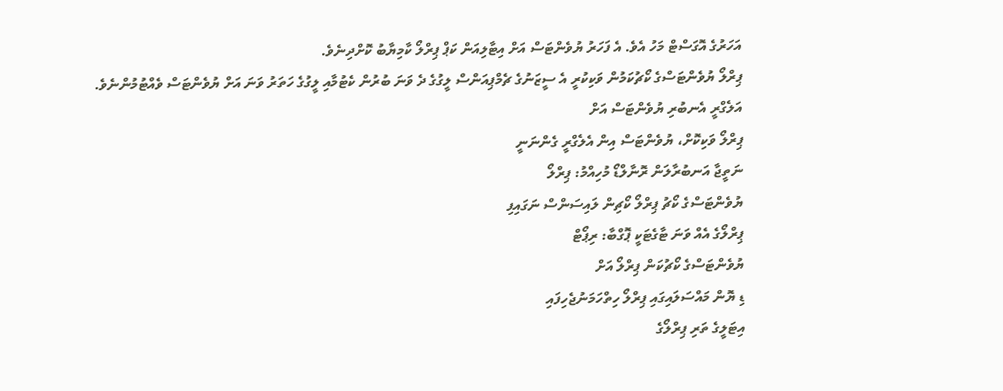އަހަރުގެ އޮގަސްޓް މަހު އެވެ. އެ ފަހަރު ޔުވެންޓަސް އަށް އިޓާލިއަން ކަޕް ޕިރްލޯ ކާމިޔާބު ކޮށްދިނެވެ.
ޕިރްލޯ ޔުވެންޓަސްގެ ކޯޗުކަމުން ވަކިކުރީ އެ ސީޒަނުގެ ޗެމްޕިއަންސް ލީގުގެ ދެ ވަނަ ބުރުން ކެޓުމާއި ލީގުގެ ހަތަރު ވަނަ އަށް ޔުވެންޓަސް ވެއްޓުމުންނެވެ.
އަލެގްރީ އެނބުރި ޔުވެންޓަސް އަށް
ޕިރްލޯ ވަކިކޮށް، ޔުވެންޓަސް އިން އެލެގްރީ ގެންނަނީ
ނަތީޖާ އަނބުރާލަން ރޮނާލްޑޯ މުހިއްމު: ޕިރްލޯ
ޔުވެންޓަސްގެ ކޯޗު ޕިރްލޯ ކޯޗިން ލައިސަންސް ނަގައިފި
ޕިރްލޯގެ އެއް ވަނަ ޓާގެޓަކީ ޕޮގްބާ: ރިޕޯޓް
ޔުވެންޓަސްގެ ކޯޗުކަން ޕިރްލޯ އަށް
ޑި ޔޮން މައްސަލައިގައި ޕިރްލޯ ހިތްހަމަނުޖެހިފައި
އިޓަލީގެ ތަރި ޕިރްލޯގެ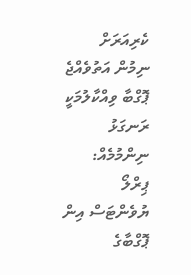ކެރިއަރަށް ނިމުން އަތުވެއްޖެ
ޕޮގްބާ ވިއްކާލުމަކީ ރަނގަޅު ނިންމުމެއް: ޕިރްލޯ
ޔުވެންޓަސް އިން ޕޮގްބާގެ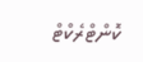ކޮންޓްރެކްޓް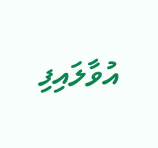އުވާލައިފި